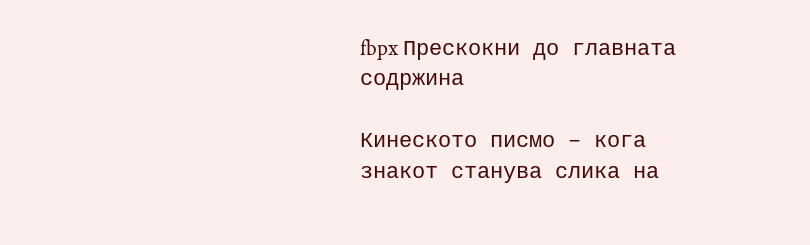fbpx Прескокни до главната содржина

Кинеското писмо – кога знакот станува слика на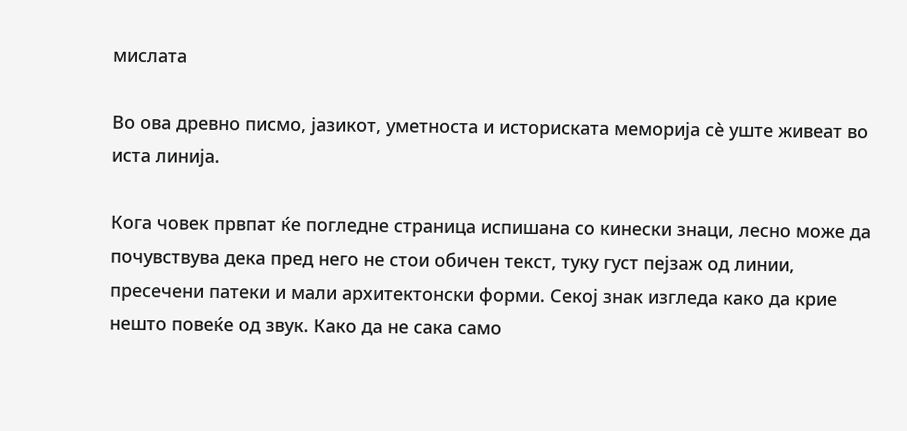мислата

Во ова древно писмо, јазикот, уметноста и историската меморија сè уште живеат во иста линија.

Кога човек првпат ќе погледне страница испишана со кинески знаци, лесно може да почувствува дека пред него не стои обичен текст, туку густ пејзаж од линии, пресечени патеки и мали архитектонски форми. Секој знак изгледа како да крие нешто повеќе од звук. Како да не сака само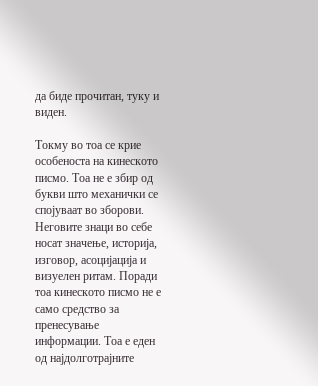да биде прочитан, туку и виден.

Токму во тоа се крие особеноста на кинеското писмо. Тоа не е збир од букви што механички се спојуваат во зборови. Неговите знаци во себе носат значење, историја, изговор, асоцијација и визуелен ритам. Поради тоа кинеското писмо не е само средство за пренесување информации. Тоа е еден од најдолготрајните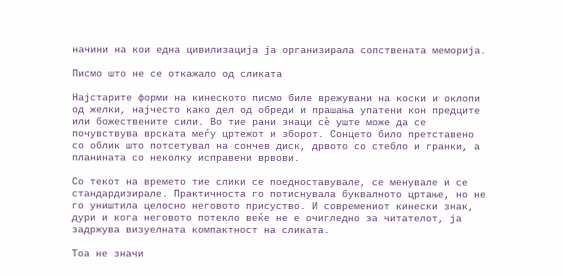начини на кои една цивилизација ја организирала сопствената меморија.

Писмо што не се откажало од сликата

Најстарите форми на кинеското писмо биле врежувани на коски и оклопи од желки, најчесто како дел од обреди и прашања упатени кон предците или божествените сили. Во тие рани знаци сè уште може да се почувствува врската меѓу цртежот и зборот. Сонцето било претставено со облик што потсетувал на сончев диск, дрвото со стебло и гранки, а планината со неколку исправени врвови.

Со текот на времето тие слики се поедноставувале, се менувале и се стандардизирале. Практичноста го потиснувала буквалното цртање, но не го уништила целосно неговото присуство. И современиот кинески знак, дури и кога неговото потекло веќе не е очигледно за читателот, ја задржува визуелната компактност на сликата.

Тоа не значи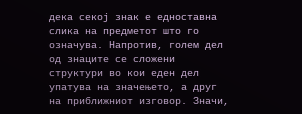дека секој знак е едноставна слика на предметот што го означува. Напротив, голем дел од знаците се сложени структури во кои еден дел упатува на значењето, а друг на приближниот изговор. Значи,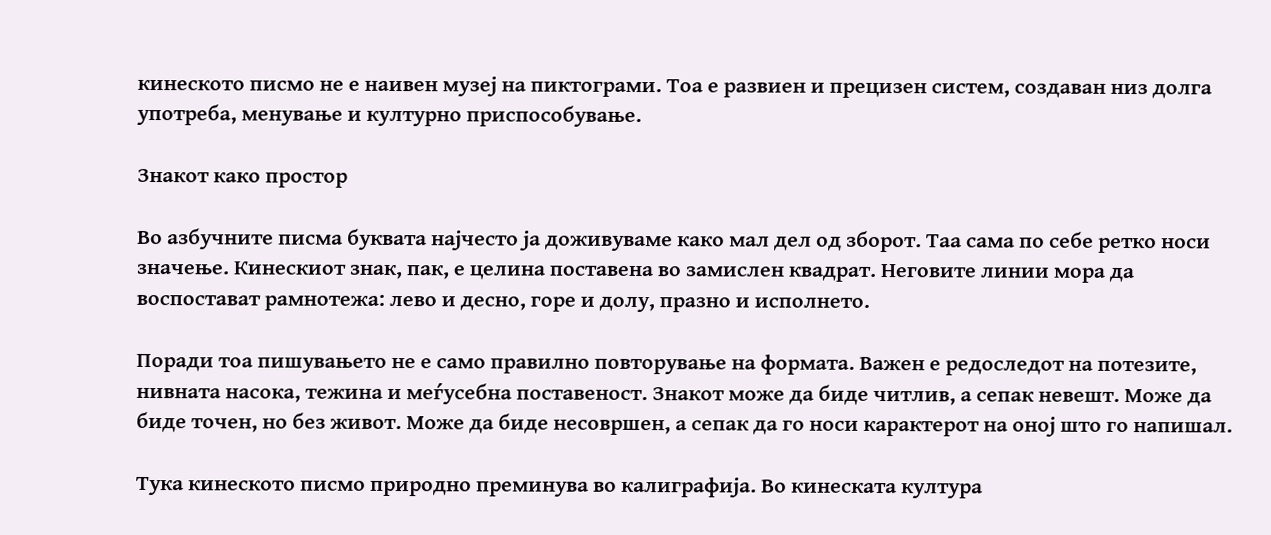кинеското писмо не е наивен музеј на пиктограми. Тоа е развиен и прецизен систем, создаван низ долга употреба, менување и културно приспособување.

Знакот како простор

Во азбучните писма буквата најчесто ја доживуваме како мал дел од зборот. Таа сама по себе ретко носи значење. Кинескиот знак, пак, е целина поставена во замислен квадрат. Неговите линии мора да воспостават рамнотежа: лево и десно, горе и долу, празно и исполнето.

Поради тоа пишувањето не е само правилно повторување на формата. Важен е редоследот на потезите, нивната насока, тежина и меѓусебна поставеност. Знакот може да биде читлив, а сепак невешт. Може да биде точен, но без живот. Може да биде несовршен, а сепак да го носи карактерот на оној што го напишал.

Тука кинеското писмо природно преминува во калиграфија. Во кинеската култура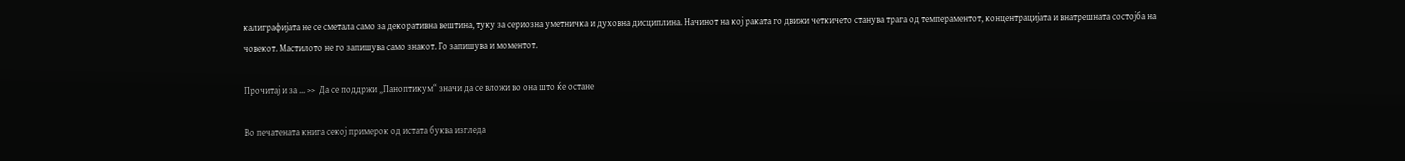калиграфијата не се сметала само за декоративна вештина, туку за сериозна уметничка и духовна дисциплина. Начинот на кој раката го движи четкичето станува трага од темпераментот, концентрацијата и внатрешната состојба на човекот. Мастилото не го запишува само знакот. Го запишува и моментот.

Прочитај и за ... >>  Да се поддржи „Паноптикум“ значи да се вложи во она што ќе остане

Во печатената книга секој примерок од истата буква изгледа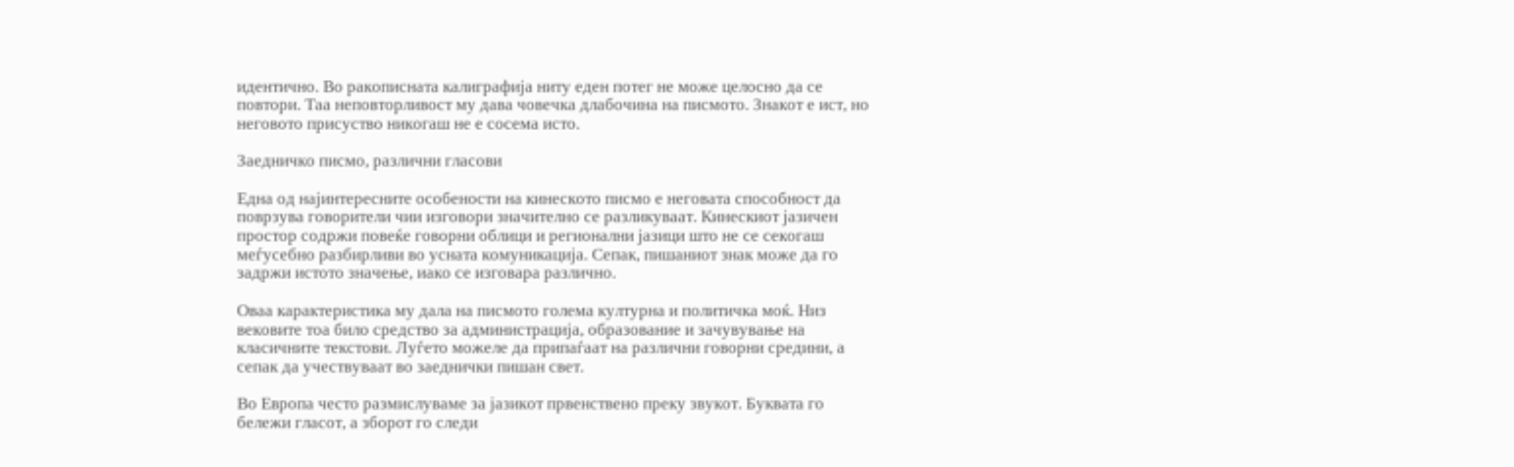идентично. Во ракописната калиграфија ниту еден потег не може целосно да се повтори. Таа неповторливост му дава човечка длабочина на писмото. Знакот е ист, но неговото присуство никогаш не е сосема исто.

Заедничко писмо, различни гласови

Една од најинтересните особености на кинеското писмо е неговата способност да поврзува говорители чии изговори значително се разликуваат. Кинескиот јазичен простор содржи повеќе говорни облици и регионални јазици што не се секогаш меѓусебно разбирливи во усната комуникација. Сепак, пишаниот знак може да го задржи истото значење, иако се изговара различно.

Оваа карактеристика му дала на писмото голема културна и политичка моќ. Низ вековите тоа било средство за администрација, образование и зачувување на класичните текстови. Луѓето можеле да припаѓаат на различни говорни средини, а сепак да учествуваат во заеднички пишан свет.

Во Европа често размислуваме за јазикот првенствено преку звукот. Буквата го бележи гласот, а зборот го следи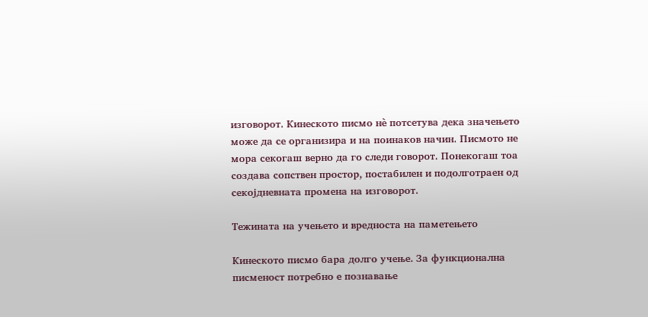изговорот. Кинеското писмо нè потсетува дека значењето може да се организира и на поинаков начин. Писмото не мора секогаш верно да го следи говорот. Понекогаш тоа создава сопствен простор, постабилен и подолготраен од секојдневната промена на изговорот.

Тежината на учењето и вредноста на паметењето

Кинеското писмо бара долго учење. За функционална писменост потребно е познавање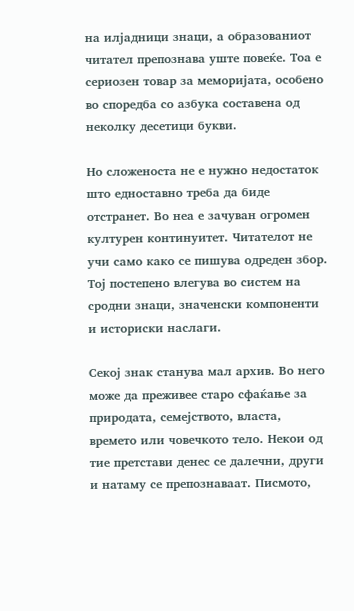на илјадници знаци, а образованиот читател препознава уште повеќе. Тоа е сериозен товар за меморијата, особено во споредба со азбука составена од неколку десетици букви.

Но сложеноста не е нужно недостаток што едноставно треба да биде отстранет. Во неа е зачуван огромен културен континуитет. Читателот не учи само како се пишува одреден збор. Тој постепено влегува во систем на сродни знаци, значенски компоненти и историски наслаги.

Секој знак станува мал архив. Во него може да преживее старо сфаќање за природата, семејството, власта, времето или човечкото тело. Некои од тие претстави денес се далечни, други и натаму се препознаваат. Писмото,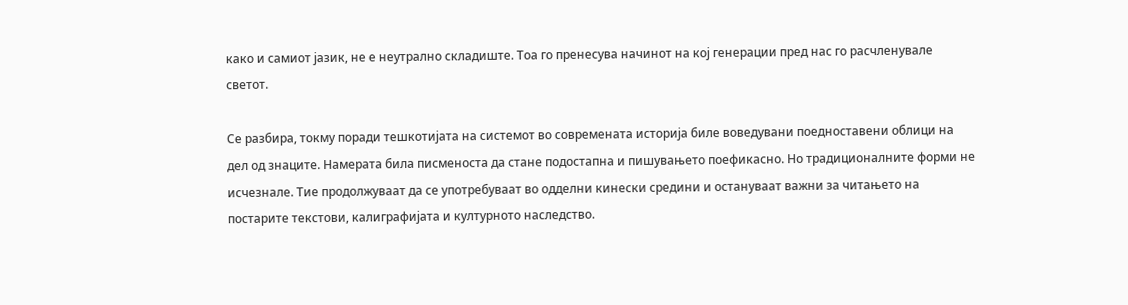како и самиот јазик, не е неутрално складиште. Тоа го пренесува начинот на кој генерации пред нас го расчленувале светот.

Се разбира, токму поради тешкотијата на системот во современата историја биле воведувани поедноставени облици на дел од знаците. Намерата била писменоста да стане подостапна и пишувањето поефикасно. Но традиционалните форми не исчезнале. Тие продолжуваат да се употребуваат во одделни кинески средини и остануваат важни за читањето на постарите текстови, калиграфијата и културното наследство.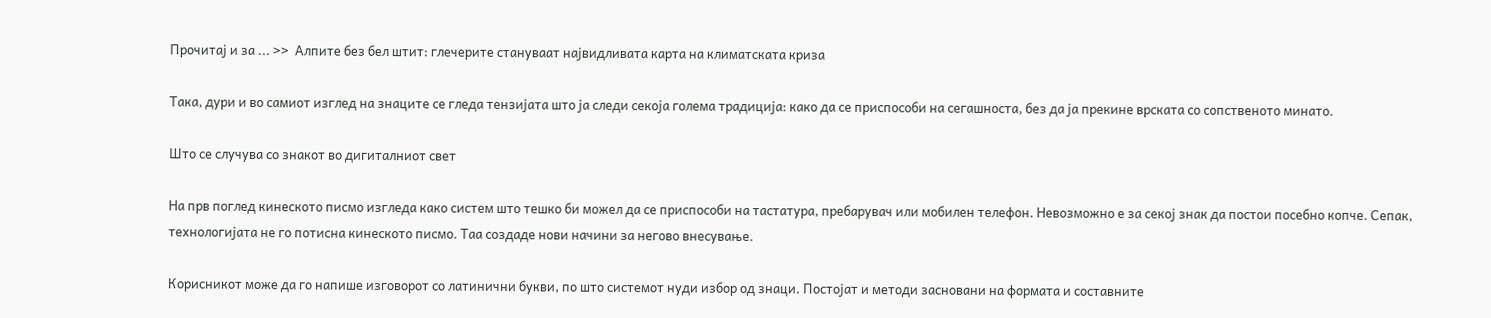Прочитај и за ... >>  Алпите без бел штит: глечерите стануваат највидливата карта на климатската криза

Така, дури и во самиот изглед на знаците се гледа тензијата што ја следи секоја голема традиција: како да се приспособи на сегашноста, без да ја прекине врската со сопственото минато.

Што се случува со знакот во дигиталниот свет

На прв поглед кинеското писмо изгледа како систем што тешко би можел да се приспособи на тастатура, пребарувач или мобилен телефон. Невозможно е за секој знак да постои посебно копче. Сепак, технологијата не го потисна кинеското писмо. Таа создаде нови начини за негово внесување.

Корисникот може да го напише изговорот со латинични букви, по што системот нуди избор од знаци. Постојат и методи засновани на формата и составните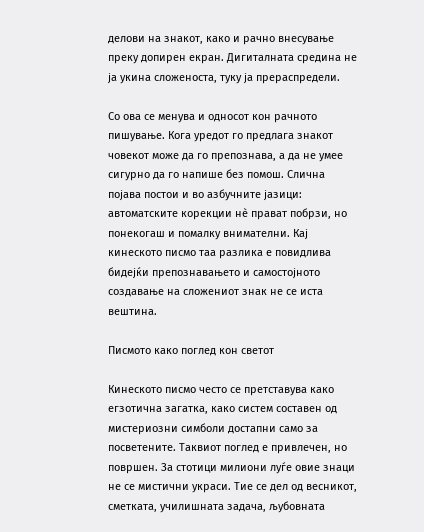делови на знакот, како и рачно внесување преку допирен екран. Дигиталната средина не ја укина сложеноста, туку ја прераспредели.

Со ова се менува и односот кон рачното пишување. Кога уредот го предлага знакот човекот може да го препознава, а да не умее сигурно да го напише без помош. Слична појава постои и во азбучните јазици: автоматските корекции нè прават побрзи, но понекогаш и помалку внимателни. Кај кинеското писмо таа разлика е повидлива бидејќи препознавањето и самостојното создавање на сложениот знак не се иста вештина.

Писмото како поглед кон светот

Кинеското писмо често се претставува како егзотична загатка, како систем составен од мистериозни симболи достапни само за посветените. Таквиот поглед е привлечен, но површен. За стотици милиони луѓе овие знаци не се мистични украси. Тие се дел од весникот, сметката, училишната задача, љубовната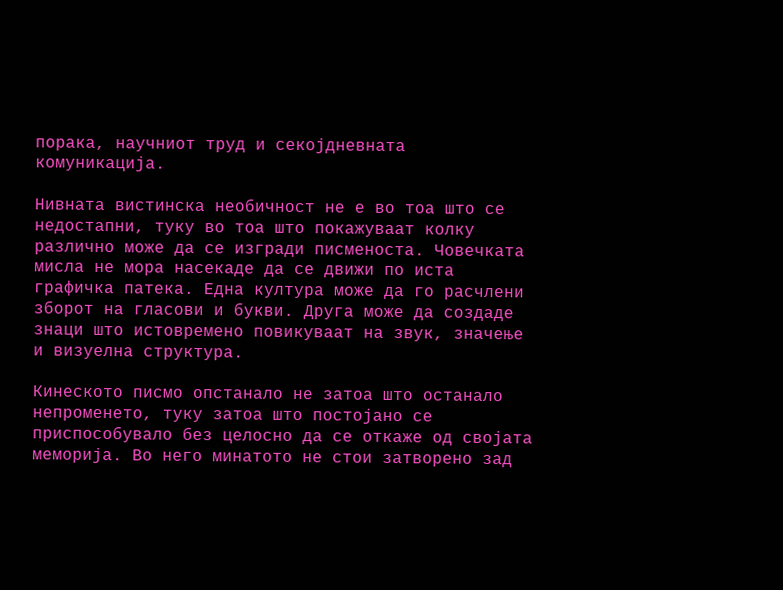порака, научниот труд и секојдневната комуникација.

Нивната вистинска необичност не е во тоа што се недостапни, туку во тоа што покажуваат колку различно може да се изгради писменоста. Човечката мисла не мора насекаде да се движи по иста графичка патека. Една култура може да го расчлени зборот на гласови и букви. Друга може да создаде знаци што истовремено повикуваат на звук, значење и визуелна структура.

Кинеското писмо опстанало не затоа што останало непроменето, туку затоа што постојано се приспособувало без целосно да се откаже од својата меморија. Во него минатото не стои затворено зад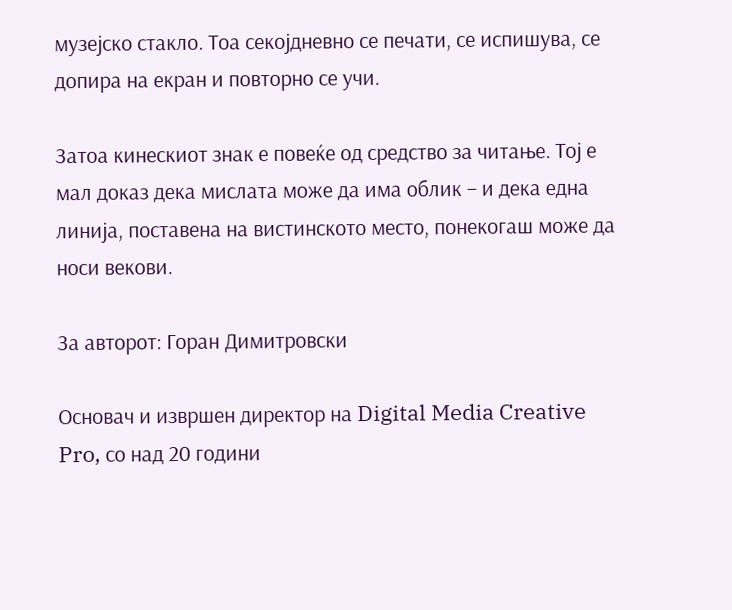музејско стакло. Тоа секојдневно се печати, се испишува, се допира на екран и повторно се учи.

Затоа кинескиот знак е повеќе од средство за читање. Тој е мал доказ дека мислата може да има облик – и дека една линија, поставена на вистинското место, понекогаш може да носи векови.

За авторот: Горан Димитровски

Основач и извршен директор на Digital Media Creative Pro, со над 20 години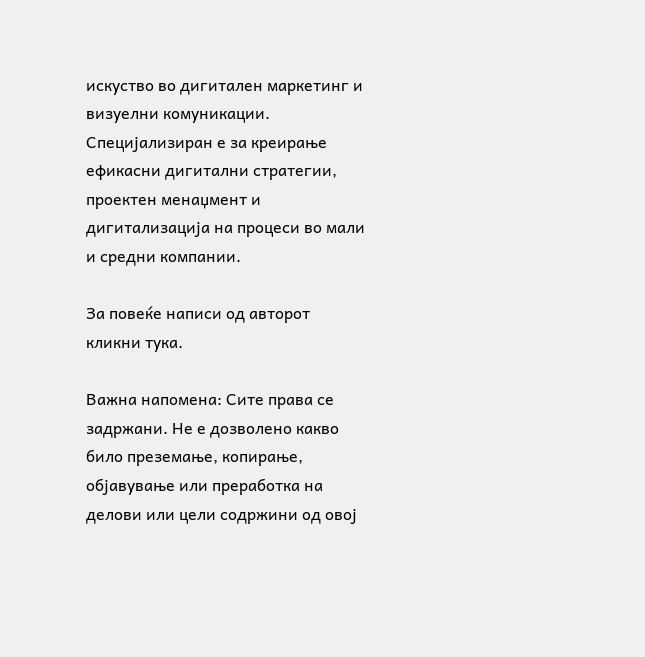искуство во дигитален маркетинг и визуелни комуникации. Специјализиран е за креирање ефикасни дигитални стратегии, проектен менаџмент и дигитализација на процеси во мали и средни компании.

За повеќе написи од авторот кликни тука.

Важна напомена: Сите права се задржани. Не е дозволено какво било преземање, копирање, објавување или преработка на делови или цели содржини од овој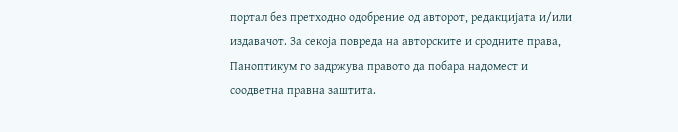портал без претходно одобрение од авторот, редакцијата и/или издавачот. За секоја повреда на авторските и сродните права, Паноптикум го задржува правото да побара надомест и соодветна правна заштита.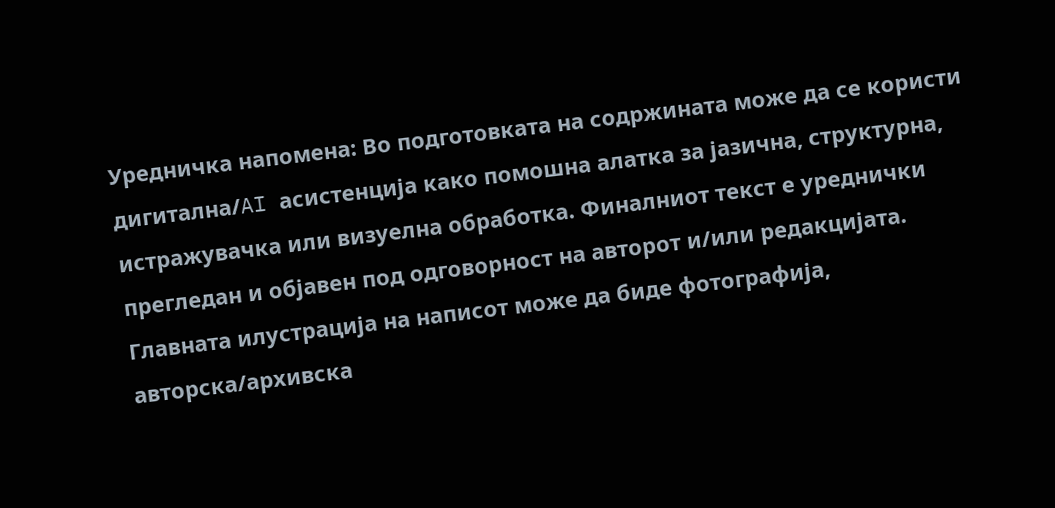Уредничка напомена: Во подготовката на содржината може да се користи дигитална/AI асистенција како помошна алатка за јазична, структурна, истражувачка или визуелна обработка. Финалниот текст е уреднички прегледан и објавен под одговорност на авторот и/или редакцијата. Главната илустрација на написот може да биде фотографија, авторска/архивска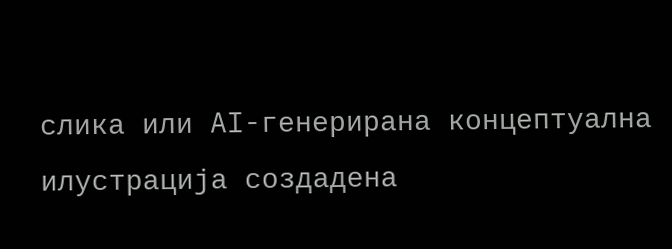слика или AI-генерирана концептуална илустрација создадена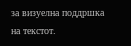за визуелна поддршка на текстот.